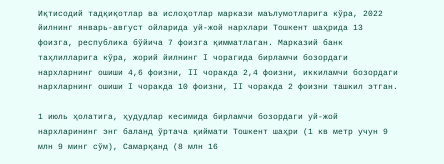Иқтисодий тадқиқотлар ва ислоҳотлар маркази маълумотларига кўра, 2022 йилнинг январь-август ойларида уй-жой нархлари Тошкент шаҳрида 13 фоизга, республика бўйича 7 фоизга қимматлаган. Марказий банк таҳлилларига кўра, жорий йилнинг I чорагида бирламчи бозордаги нархларнинг ошиши 4,6 фоизни, II чоракда 2,4 фоизни, иккиламчи бозордаги нархларнинг ошиши I чоракда 10 фоизни, II чоракда 2 фоизни ташкил этган.

1 июль ҳолатига, ҳудудлар кесимида бирламчи бозордаги уй-жой нархларининг энг баланд ўртача қиймати Тошкент шаҳри (1 кв метр учун 9 млн 9 минг сўм), Самарқанд (8 млн 16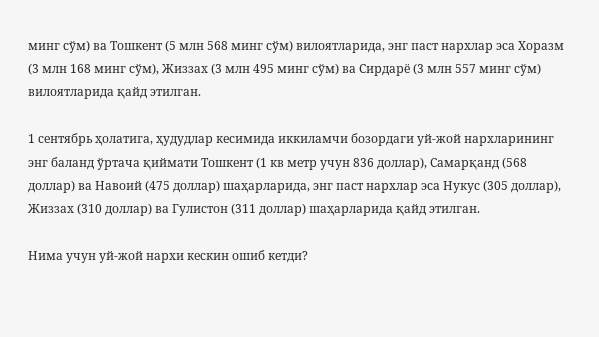минг сўм) ва Тошкент (5 млн 568 минг сўм) вилоятларида, энг паст нархлар эса Хоразм (3 млн 168 минг сўм), Жиззах (3 млн 495 минг сўм) ва Сирдарё (3 млн 557 минг сўм) вилоятларида қайд этилган.

1 сентябрь ҳолатига, ҳудудлар кесимида иккиламчи бозордаги уй-жой нархларининг энг баланд ўртача қиймати Тошкент (1 кв метр учун 836 доллар), Самарқанд (568 доллар) ва Навоий (475 доллар) шаҳарларида, энг паст нархлар эса Нукус (305 доллар), Жиззах (310 доллар) ва Гулистон (311 доллар) шаҳарларида қайд этилган.

Нима учун уй-жой нархи кескин ошиб кетди?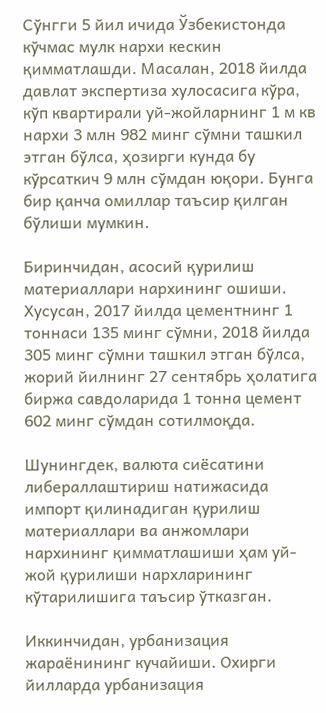Сўнгги 5 йил ичида Ўзбекистонда кўчмас мулк нархи кескин қимматлашди. Масалан, 2018 йилда давлат экспертиза хулосасига кўра, кўп квартирали уй-жойларнинг 1 м кв нархи 3 млн 982 минг сўмни ташкил этган бўлса, ҳозирги кунда бу кўрсаткич 9 млн сўмдан юқори. Бунга бир қанча омиллар таъсир қилган бўлиши мумкин.

Биринчидан, асосий қурилиш материаллари нархининг ошиши. Хусусан, 2017 йилда цементнинг 1 тоннаси 135 минг сўмни, 2018 йилда 305 минг сўмни ташкил этган бўлса, жорий йилнинг 27 сентябрь ҳолатига биржа савдоларида 1 тонна цемент 602 минг сўмдан сотилмоқда.

Шунингдек, валюта сиёсатини либераллаштириш натижасида импорт қилинадиган қурилиш материаллари ва анжомлари нархининг қимматлашиши ҳам уй-жой қурилиши нархларининг кўтарилишига таъсир ўтказган.

Иккинчидан, урбанизация жараёнининг кучайиши. Охирги йилларда урбанизация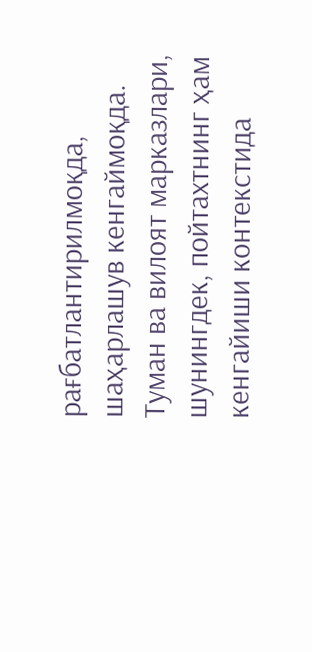рағбатлантирилмоқда, шаҳарлашув кенгаймоқда. Туман ва вилоят марказлари, шунингдек, пойтахтнинг ҳам кенгайиши контекстида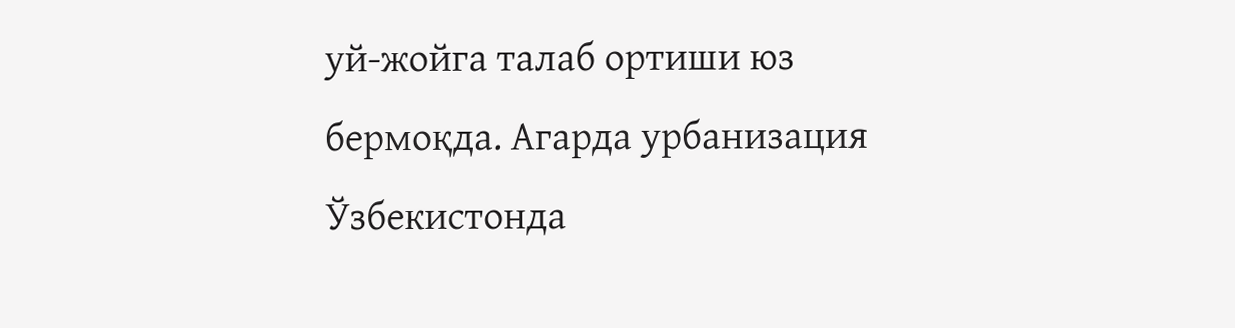уй-жойга талаб ортиши юз бермоқда. Агарда урбанизация Ўзбекистонда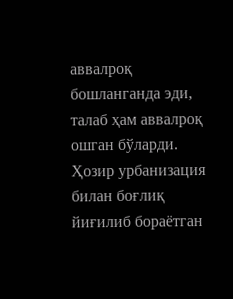аввалроқ бошланганда эди, талаб ҳам аввалроқ ошган бўларди. Ҳозир урбанизация билан боғлиқ йиғилиб бораётган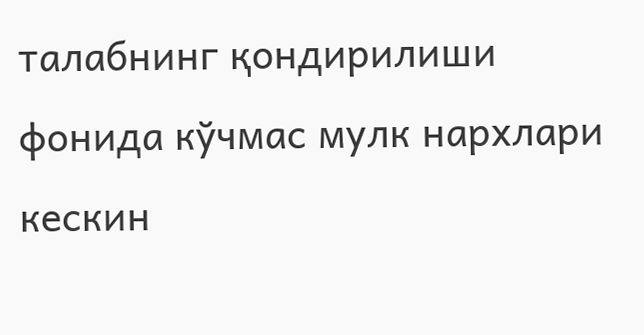талабнинг қондирилиши фонида кўчмас мулк нархлари кескин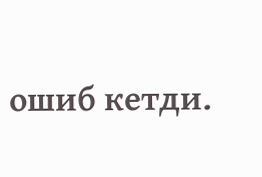ошиб кетди.